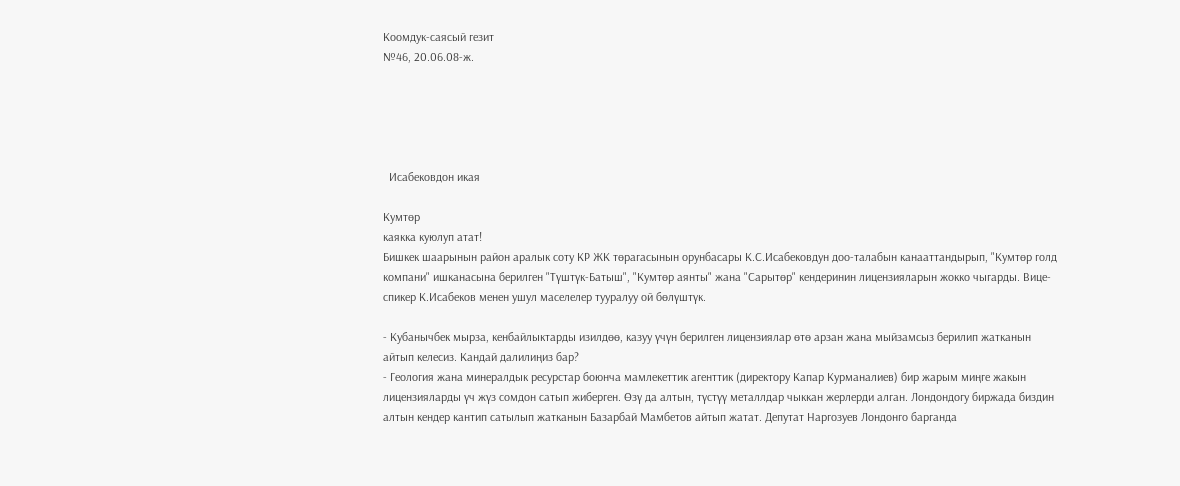Коомдук-саясый гезит
№46, 20.06.08-ж.





  Исабековдон икая

Кумтөр
каякка куюлуп атат!
Бишкек шаарынын район аралык соту КР ЖК төрагасынын орунбасары К.С.Исабековдун доо-талабын канааттандырып, "Кумтөр голд компани" ишканасына берилген "Түштүк-Батыш", "Кумтөр аянты" жана "Сарытөр" кендеринин лицензияларын жокко чыгарды. Вице-спикер К.Исабеков менен ушул маселелер тууралуу ой бөлүштүк.

- Кубанычбек мырза, кенбайлыктарды изилдөө, казуу үчүн берилген лицензиялар өтө арзан жана мыйзамсыз берилип жатканын айтып келесиз. Кандай далилиңиз бар?
- Геология жана минералдык ресурстар боюнча мамлекеттик агенттик (директору Капар Курманалиев) бир жарым миңге жакын лицензияларды үч жүз сомдон сатып жиберген. Өзү да алтын, түстүү металлдар чыккан жерлерди алган. Лондондогу биржада биздин алтын кендер кантип сатылып жатканын Базарбай Мамбетов айтып жатат. Депутат Наргозуев Лондонго барганда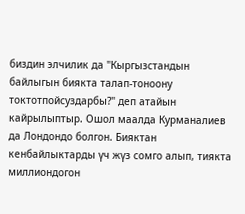биздин элчилик да "Кыргызстандын байлыгын биякта талап-тоноону токтотпойсуздарбы?" деп атайын кайрылыптыр. Ошол маалда Курманалиев да Лондондо болгон. Бияктан кенбайлыктарды үч жүз сомго алып, тиякта миллиондогон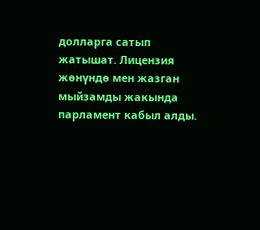долларга сатып жатышат. Лицензия жөнүндө мен жазган мыйзамды жакында парламент кабыл алды.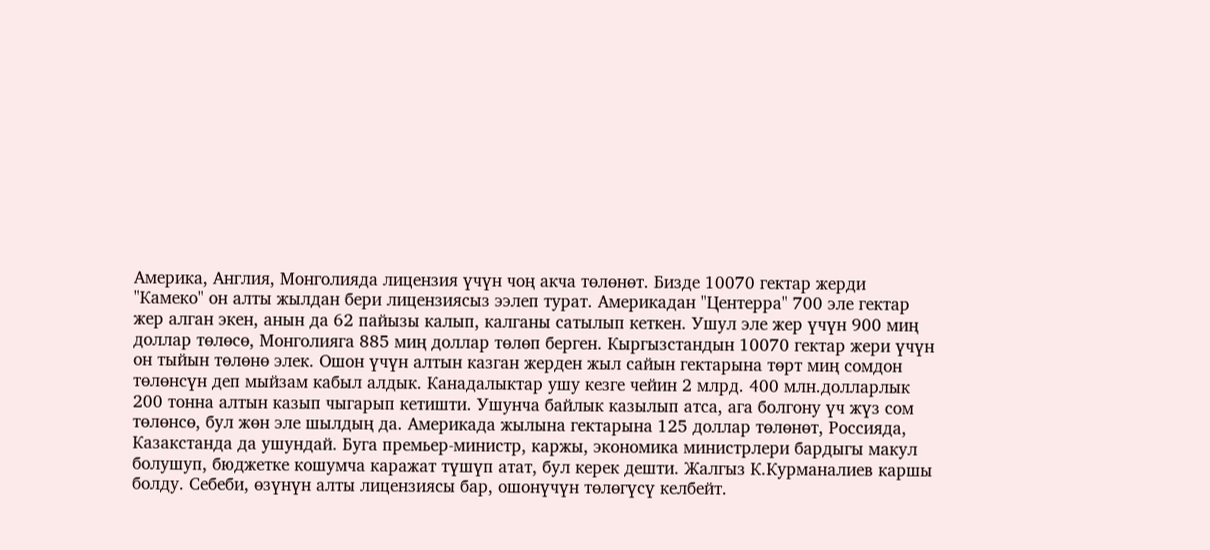Америка, Англия, Монголияда лицензия үчүн чоң акча төлөнөт. Бизде 10070 гектар жерди "Камеко" он алты жылдан бери лицензиясыз ээлеп турат. Америкадан "Центерра" 700 эле гектар жер алган экен, анын да 62 пайызы калып, калганы сатылып кеткен. Ушул эле жер үчүн 900 миң доллар төлөсө, Монголияга 885 миң доллар төлөп берген. Кыргызстандын 10070 гектар жери үчүн он тыйын төлөнө элек. Ошон үчүн алтын казган жерден жыл сайын гектарына төрт миң сомдон төлөнсүн деп мыйзам кабыл алдык. Канадалыктар ушу кезге чейин 2 млрд. 400 млн.долларлык 200 тонна алтын казып чыгарып кетишти. Ушунча байлык казылып атса, ага болгону үч жүз сом төлөнсө, бул жөн эле шылдың да. Америкада жылына гектарына 125 доллар төлөнөт, Россияда, Казакстанда да ушундай. Буга премьер-министр, каржы, экономика министрлери бардыгы макул болушуп, бюджетке кошумча каражат түшүп атат, бул керек дешти. Жалгыз К.Курманалиев каршы болду. Себеби, өзүнүн алты лицензиясы бар, ошонүчүн төлөгүсү келбейт.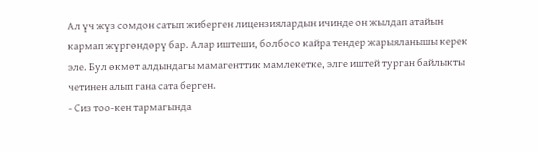Ал үч жүз сомдон сатып жиберген лицензиялардын ичинде он жылдап атайын кармап жүргөндөрү бар. Алар иштеши, болбосо кайра тендер жарыяланышы керек эле. Бул өкмөт алдындагы мамагенттик мамлекетке, элге иштей турган байлыкты четинен алып гана сата берген.
- Сиз тоо-кен тармагында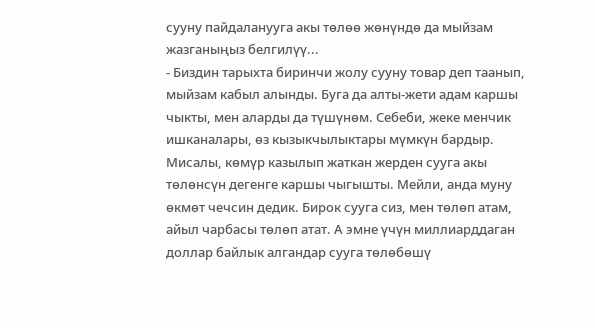сууну пайдаланууга акы төлөө жөнүндө да мыйзам жазганыңыз белгилүү...
- Биздин тарыхта биринчи жолу сууну товар деп таанып, мыйзам кабыл алынды. Буга да алты-жети адам каршы чыкты, мен аларды да түшүнөм. Себеби, жеке менчик ишканалары, өз кызыкчылыктары мүмкүн бардыр. Мисалы, көмүр казылып жаткан жерден сууга акы төлөнсүн дегенге каршы чыгышты. Мейли, анда муну өкмөт чечсин дедик. Бирок сууга сиз, мен төлөп атам, айыл чарбасы төлөп атат. А эмне үчүн миллиарддаган доллар байлык алгандар сууга төлөбөшү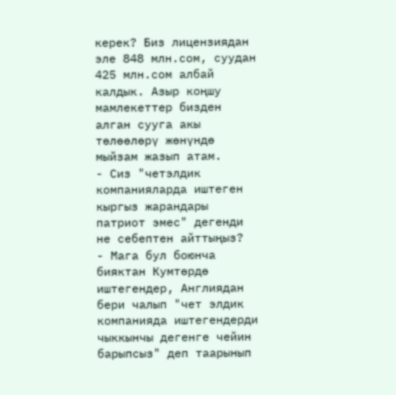керек? Биз лицензиядан эле 848 млн.сом, суудан 425 млн.сом албай калдык. Азыр коңшу мамлекеттер бизден алган сууга акы төлөөлөрү жөнүндө мыйзам жазып атам.
- Сиз "четэлдик компанияларда иштеген кыргыз жарандары патриот эмес" дегенди не себептен айттыңыз?
- Мага бул боюнча бияктан Кумтөрдө иштегендер, Англиядан бери чалып "чет элдик компанияда иштегендерди чыккынчы дегенге чейин барыпсыз" деп таарынып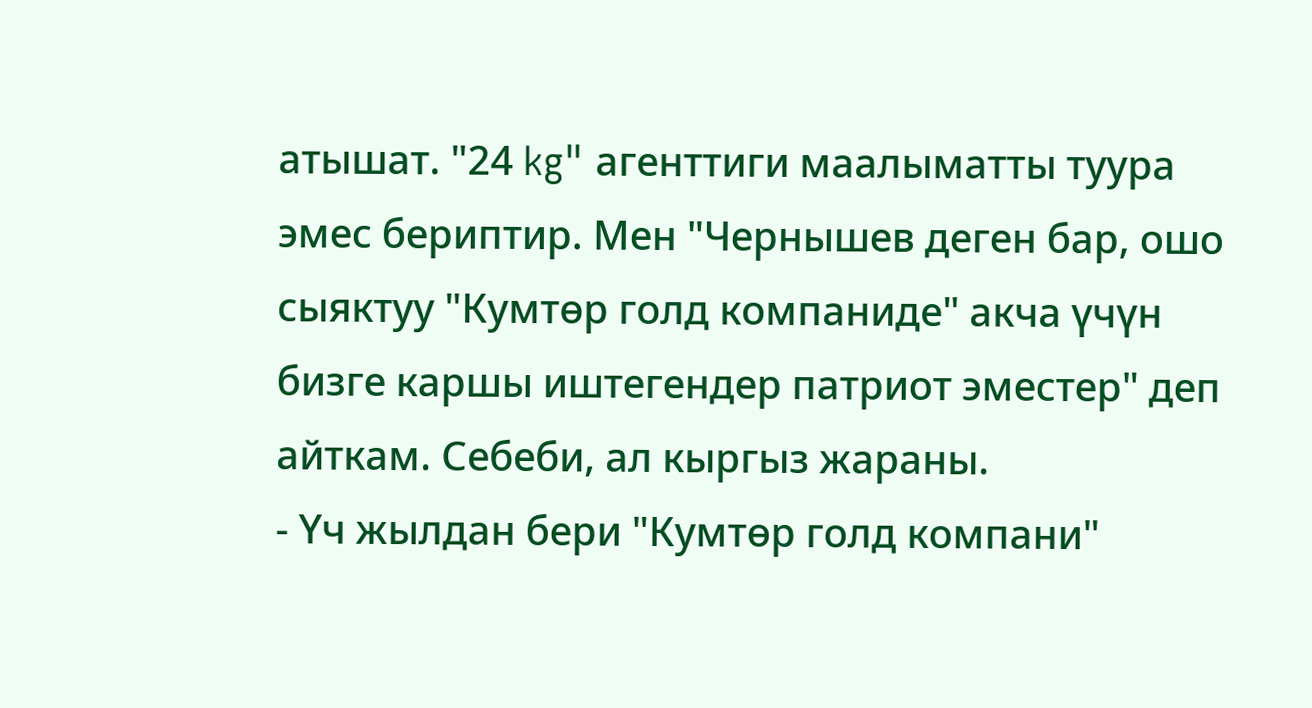атышат. "24 kg" агенттиги маалыматты туура эмес бериптир. Мен "Чернышев деген бар, ошо сыяктуу "Кумтөр голд компаниде" акча үчүн бизге каршы иштегендер патриот эместер" деп айткам. Себеби, ал кыргыз жараны.
- Үч жылдан бери "Кумтөр голд компани"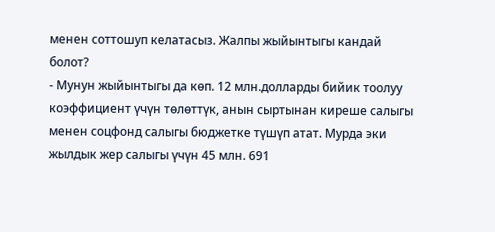менен соттошуп келатасыз. Жалпы жыйынтыгы кандай болот?
- Мунун жыйынтыгы да көп. 12 млн.долларды бийик тоолуу коэффициент үчүн төлөттүк, анын сыртынан киреше салыгы менен соцфонд салыгы бюджетке түшүп атат. Мурда эки жылдык жер салыгы үчүн 45 млн. 691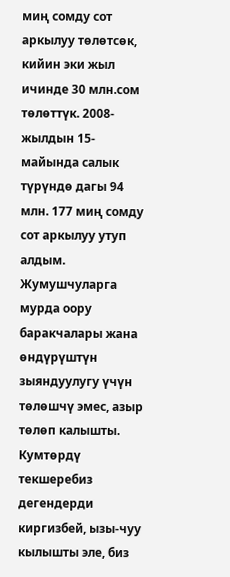миң сомду сот аркылуу төлөтсөк, кийин эки жыл ичинде 30 млн.сом төлөттүк. 2008-жылдын 15-майында салык түрүндө дагы 94 млн. 177 миң сомду сот аркылуу утуп алдым. Жумушчуларга мурда оору баракчалары жана өндүрүштүн зыяндуулугу үчүн төлөшчү эмес, азыр төлөп калышты. Кумтөрдү текшеребиз дегендерди киргизбей, ызы-чуу кылышты эле, биз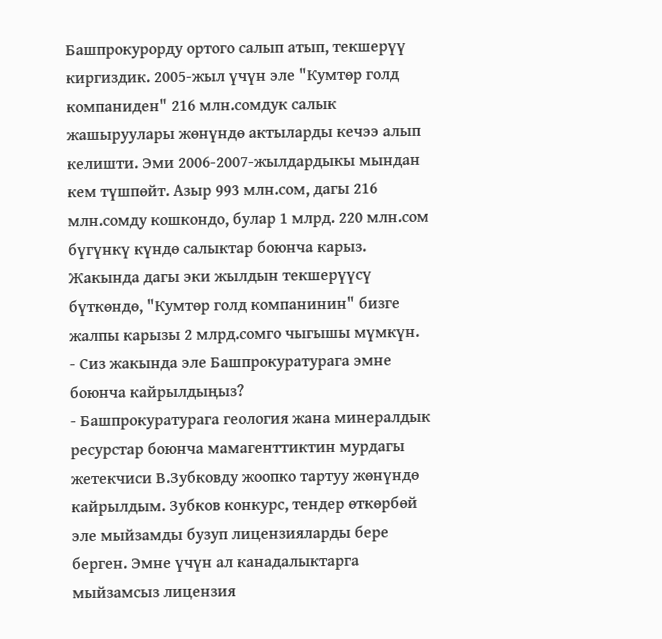Башпрокурорду ортого салып атып, текшерүү киргиздик. 2005-жыл үчүн эле "Кумтөр голд компаниден" 216 млн.сомдук салык жашыруулары жөнүндө актыларды кечээ алып келишти. Эми 2006-2007-жылдардыкы мындан кем түшпөйт. Азыр 993 млн.сом, дагы 216 млн.сомду кошкондо, булар 1 млрд. 220 млн.сом бүгүнкү күндө салыктар боюнча карыз. Жакында дагы эки жылдын текшерүүсү бүткөндө, "Кумтөр голд компанинин" бизге жалпы карызы 2 млрд.сомго чыгышы мүмкүн.
- Сиз жакында эле Башпрокуратурага эмне боюнча кайрылдыңыз?
- Башпрокуратурага геология жана минералдык ресурстар боюнча мамагенттиктин мурдагы жетекчиси В.Зубковду жоопко тартуу жөнүндө кайрылдым. Зубков конкурс, тендер өткөрбөй эле мыйзамды бузуп лицензияларды бере берген. Эмне үчүн ал канадалыктарга мыйзамсыз лицензия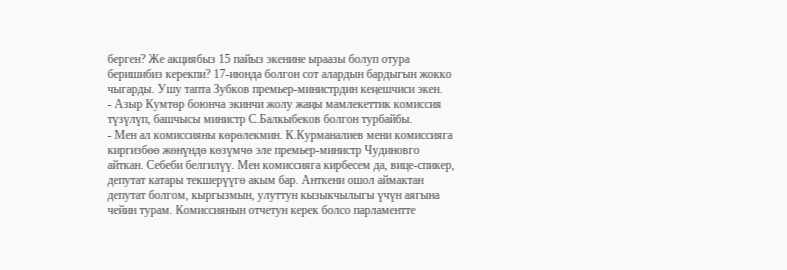берген? Же акциябыз 15 пайыз экенине ыраазы болуп отура беришибиз керекпи? 17-июнда болгон сот алардын бардыгын жокко чыгарды. Ушу тапта Зубков премьер-министрдин кеңешчиси экен.
- Азыр Кумтөр боюнча экинчи жолу жаңы мамлекеттик комиссия түзүлүп, башчысы министр С.Балкыбеков болгон турбайбы.
- Мен ал комиссияны көрөлекмин. К.Курманалиев мени комиссияга киргизбөө жөнүндө көзүмчө эле премьер-министр Чудиновго айткан. Себеби белгилүү. Мен комиссияга кирбесем да, вице-спикер, депутат катары текшерүүгө акым бар. Анткени ошол аймактан депутат болгом, кыргызмын, улуттун кызыкчылыгы үчүн аягына чейин турам. Комиссиянын отчетун керек болсо парламентте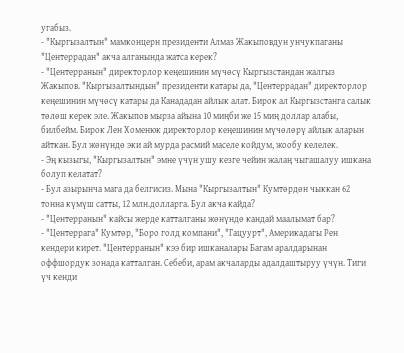угабыз.
- "Кыргызалтын" мамконцерн президенти Алмаз Жакыповдун унчукпаганы "Центеррадан" акча алганында жатса керек?
- "Центерранын" директорлор кеңешинин мүчөсү Кыргызстандан жалгыз Жакыпов. "Кыргызалтындын" президенти катары да, "Центеррадан" директорлор кеңешинин мүчөсү катары да Канададан айлык алат. Бирок ал Кыргызстанга салык төлөш керек эле. Жакыпов мырза айына 10 миңби же 15 миң доллар алабы, билбейм. Бирок Лен Хоменюк директорлор кеңешинин мүчөлөрү айлык аларын айткан. Бул жөнүндө эки ай мурда расмий маселе койдум, жообу келелек.
- Эң кызыгы, "Кыргызалтын" эмне үчүн ушу кезге чейин жалаң чыгашалуу ишкана болуп келатат?
- Бул азырынча мага да белгисиз. Мына "Кыргызалтын" Кумтөрдөн чыккан 62 тонна күмүш сатты, 12 млн.долларга. Бул акча кайда?
- "Центерранын" кайсы жерде катталганы жөнүндө кандай маалымат бар?
- "Центеррага" Кумтөр, "Боро голд компани", "Гацуурт", Америкадагы Рен кендери кирет. "Центерранын" кээ бир ишканалары Багам аралдарынан оффшордук зонада катталган. Себеби, арам акчаларды адалдаштыруу үчүн. Тиги үч кенди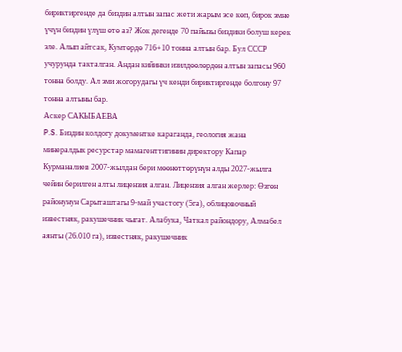бириктиргенде да биздин алтын запас жети жарым эсе көп, бирок эмне үчүн биздин үлүш өтө аз? Жок дегенде 70 пайызы биздики болуш керек эле. Алып айтсак, Кумтөрдө 716+10 тонна алтын бар. Бул СССР учурунда такталган. Андан кийинки изилдөөлөрдөн алтын запасы 960 тонна болду. Ал эми жогорудагы үч кенди бириктиргенде болгону 97 тонна алтыны бар.
Аскер САКЫБАЕВА
P.S. Биздин колдогу документке караганда, геология жана минералдык ресурстар мамагенттигинин директору Капар Курманалиев 2007-жылдан бери мөөнөттөрүнүн алды 2027-жылга чейин берилген алты лицензия алган. Лицензия алган жерлер: Өзгөн районунун Сарыташтагы 9-май участогу (5га), облицовочный известняк, ракушечник чыгат. Алабука, Чаткал райондору, Алмабел аянты (26.010 га), известняк, ракушечник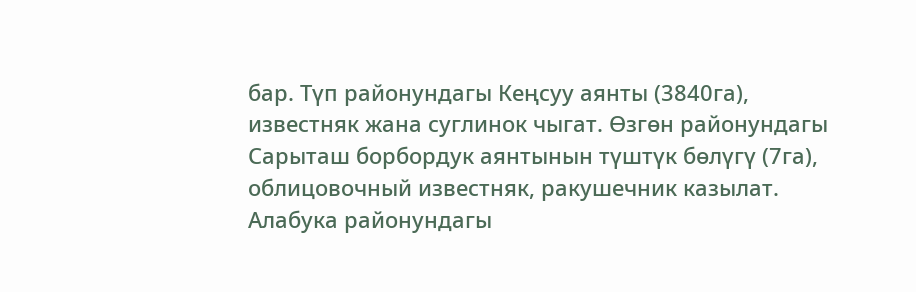бар. Түп районундагы Кеңсуу аянты (3840га), известняк жана суглинок чыгат. Өзгөн районундагы Сарыташ борбордук аянтынын түштүк бөлүгү (7га), облицовочный известняк, ракушечник казылат. Алабука районундагы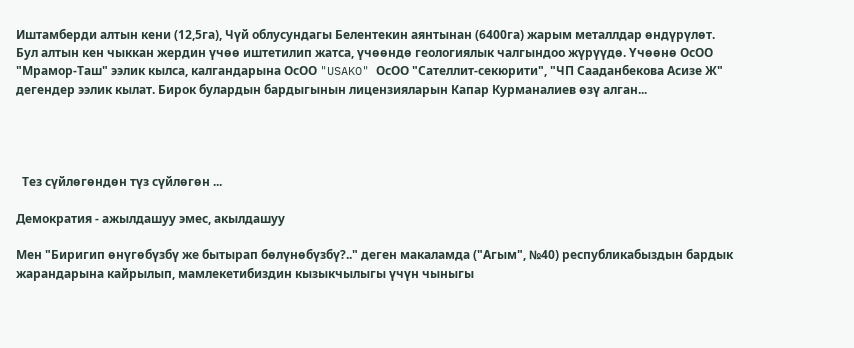Иштамберди алтын кени (12,5га), Чүй облусундагы Белентекин аянтынан (6400га) жарым металлдар өндүрүлөт.
Бул алтын кен чыккан жердин үчөө иштетилип жатса, үчөөндө геологиялык чалгындоо жүрүүдө. Үчөөнө ОсОО "Мрамор-Таш" ээлик кылса, калгандарына ОсОО "USAKO" ОсОО "Сателлит-секюрити", "ЧП Сааданбекова Асизе Ж" дегендер ээлик кылат. Бирок булардын бардыгынын лицензияларын Капар Курманалиев өзү алган...




  Тез сүйлөгөндөн түз сүйлөгөн ...

Демократия - ажылдашуу эмес, акылдашуу

Мен "Биригип өнүгөбүзбү же бытырап бөлүнөбүзбү?.." деген макаламда ("Агым", №40) республикабыздын бардык жарандарына кайрылып, мамлекетибиздин кызыкчылыгы үчүн чыныгы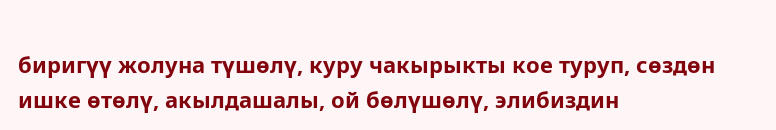биригүү жолуна түшөлү, куру чакырыкты кое туруп, сөздөн ишке өтөлү, акылдашалы, ой бөлүшөлү, элибиздин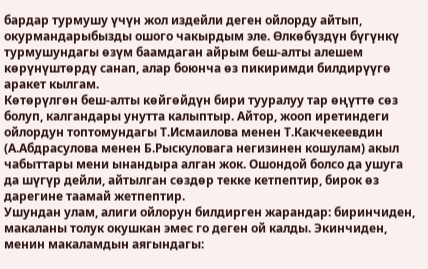бардар турмушу үчүн жол издейли деген ойлорду айтып, окурмандарыбызды ошого чакырдым эле. Өлкөбүздүн бүгүнкү турмушундагы өзүм баамдаган айрым беш-алты алешем көрүнүштөрдү санап, алар боюнча өз пикиримди билдирүүгө аракет кылгам.
Көтөрүлгөн беш-алты көйгөйдүн бири тууралуу тар өңүттө сөз болуп, калгандары унутта калыптыр. Айтор, жооп иретиндеги ойлордун топтомундагы Т.Исмаилова менен Т.Какчекеевдин (А.Абдрасулова менен Б.Рыскуловага негизинен кошулам) акыл чабыттары мени ынандыра алган жок. Ошондой болсо да ушуга да шүгүр дейли, айтылган сөздөр текке кетпептир, бирок өз дарегине таамай жетпептир.
Ушундан улам, алиги ойлорун билдирген жарандар: биринчиден, макаланы толук окушкан эмес го деген ой калды. Экинчиден, менин макаламдын аягындагы: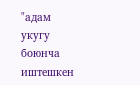"адам укугу боюнча иштешкен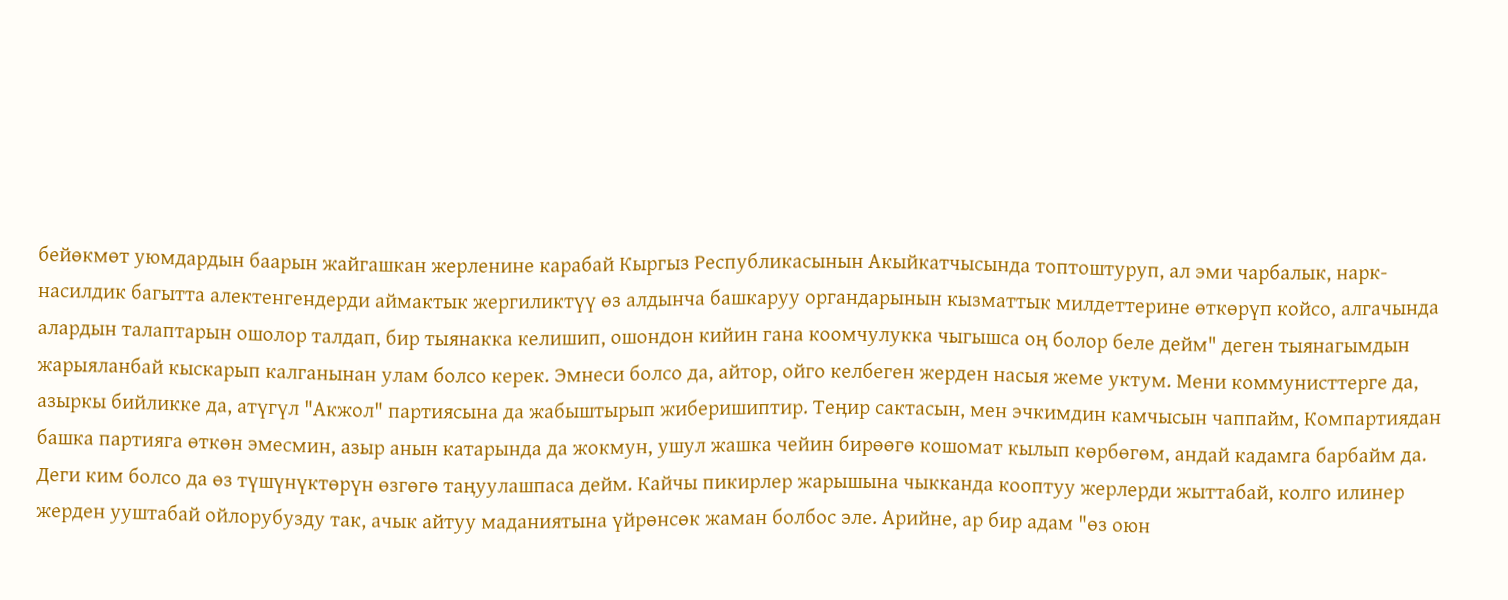бейөкмөт уюмдардын баарын жайгашкан жерленине карабай Кыргыз Республикасынын Акыйкатчысында топтоштуруп, ал эми чарбалык, нарк-насилдик багытта алектенгендерди аймактык жергиликтүү өз алдынча башкаруу органдарынын кызматтык милдеттерине өткөрүп койсо, алгачында алардын талаптарын ошолор талдап, бир тыянакка келишип, ошондон кийин гана коомчулукка чыгышса оң болор беле дейм" деген тыянагымдын жарыяланбай кыскарып калганынан улам болсо керек. Эмнеси болсо да, айтор, ойго келбеген жерден насыя жеме уктум. Мени коммунисттерге да, азыркы бийликке да, атүгүл "Акжол" партиясына да жабыштырып жиберишиптир. Теңир сактасын, мен эчкимдин камчысын чаппайм, Компартиядан башка партияга өткөн эмесмин, азыр анын катарында да жокмун, ушул жашка чейин бирөөгө кошомат кылып көрбөгөм, андай кадамга барбайм да. Деги ким болсо да өз түшүнүктөрүн өзгөгө таңуулашпаса дейм. Кайчы пикирлер жарышына чыкканда кооптуу жерлерди жыттабай, колго илинер жерден ууштабай ойлорубузду так, ачык айтуу маданиятына үйрөнсөк жаман болбос эле. Арийне, ар бир адам "өз оюн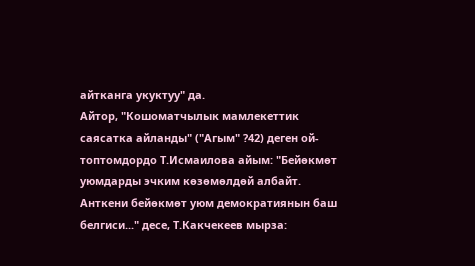айтканга укуктуу" да.
Айтор, "Кошоматчылык мамлекеттик саясатка айланды" ("Агым" ?42) деген ой-топтомдордо Т.Исмаилова айым: "Бейөкмөт уюмдарды эчким көзөмөлдөй албайт. Анткени бейөкмөт уюм демократиянын баш белгиси..." десе, Т.Какчекеев мырза: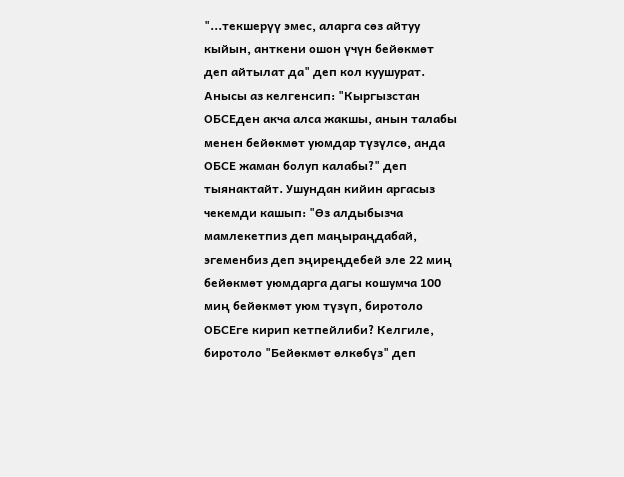"...текшерүү эмес, аларга сөз айтуу кыйын, анткени ошон үчүн бейөкмөт деп айтылат да" деп кол куушурат. Анысы аз келгенсип: "Кыргызстан ОБСЕден акча алса жакшы, анын талабы менен бейөкмөт уюмдар түзүлсө, анда ОБСЕ жаман болуп калабы?" деп тыянактайт. Ушундан кийин аргасыз чекемди кашып: "Өз алдыбызча мамлекетпиз деп маңыраңдабай, эгеменбиз деп эңиреңдебей эле 22 миң бейөкмөт уюмдарга дагы кошумча 100 миң бейөкмөт уюм түзүп, биротоло ОБСЕге кирип кетпейлиби? Келгиле, биротоло "Бейөкмөт өлкөбүз" деп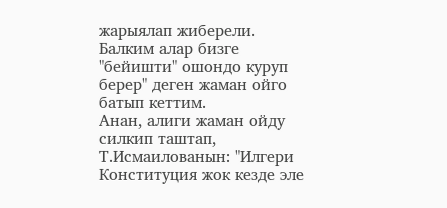жарыялап жиберели. Балким алар бизге "бейишти" ошондо куруп берер" деген жаман ойго батып кеттим.
Анан, алиги жаман ойду силкип таштап, Т.Исмаилованын: "Илгери Конституция жок кезде эле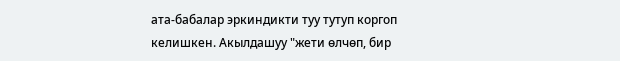ата-бабалар эркиндикти туу тутуп коргоп келишкен. Акылдашуу "жети өлчөп, бир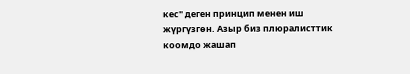кес" деген принцип менен иш жүргүзгөн. Азыр биз плюралисттик коомдо жашап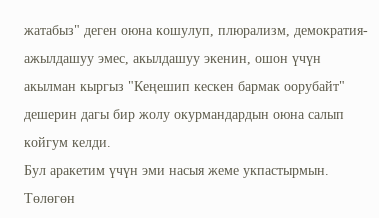жатабыз" деген оюна кошулуп, плюрализм, демократия-ажылдашуу эмес, акылдашуу экенин, ошон үчүн акылман кыргыз "Кеңешип кескен бармак оорубайт" дешерин дагы бир жолу окурмандардын оюна салып койгум келди.
Бул аракетим үчүн эми насыя жеме укпастырмын.
Төлөгөн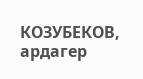КОЗУБЕКОВ, ардагер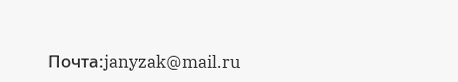Почта:janyzak@mail.ru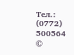Тел.: (0772) 500564
©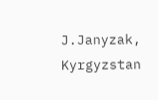J.Janyzak, Kyrgyzstan